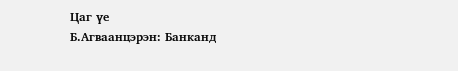Цаг үе
Б.Агваанцэрэн: Банканд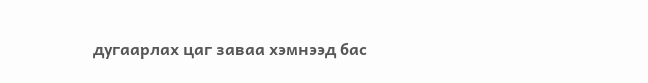дугаарлах цаг заваа хэмнээд бас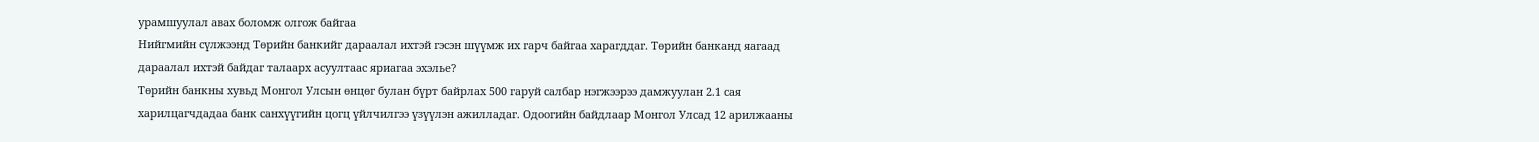урамшуулал авах боломж олгож байгаа
Нийгмийн сүлжээнд Төрийн банкийг дараалал ихтэй гэсэн шүүмж их гарч байгаа харагддаг. Төрийн банканд яагаад дараалал ихтэй байдаг талаарх асуултаас яриагаа эхэлье?
Төрийн банкны хувьд Монгол Улсын өнцөг булан бүрт байрлах 500 гаруй салбар нэгжээрээ дамжуулан 2.1 сая харилцагчдадаа банк санхүүгийн цогц үйлчилгээ үзүүлэн ажилладаг. Одоогийн байдлаар Монгол Улсад 12 арилжааны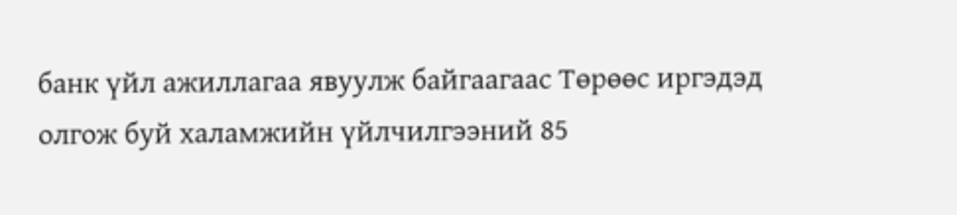банк үйл ажиллагаа явуулж байгаагаас Төрөөс иргэдэд олгож буй халамжийн үйлчилгээний 85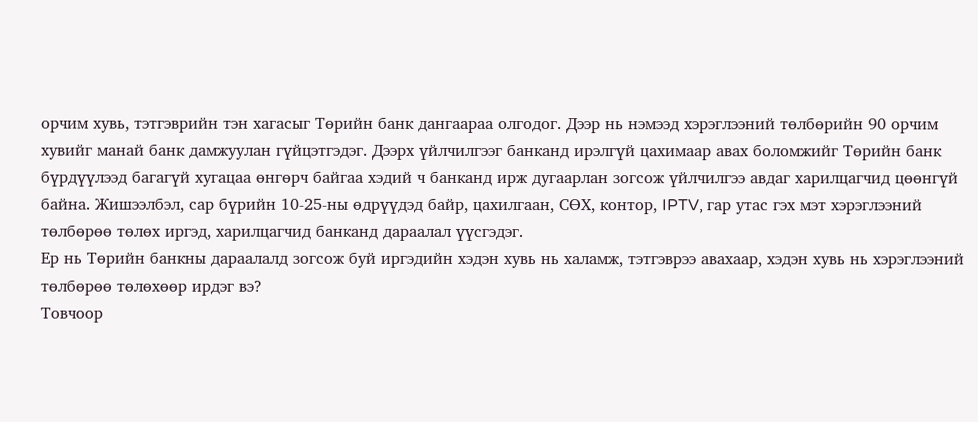орчим хувь, тэтгэврийн тэн хагасыг Төрийн банк дангаараа олгодог. Дээр нь нэмээд хэрэглээний төлбөрийн 90 орчим хувийг манай банк дамжуулан гүйцэтгэдэг. Дээрх үйлчилгээг банканд ирэлгүй цахимаар авах боломжийг Төрийн банк бүрдүүлээд багагүй хугацаа өнгөрч байгаа хэдий ч банканд ирж дугаарлан зогсож үйлчилгээ авдаг харилцагчид цөөнгүй байна. Жишээлбэл, сар бүрийн 10-25-ны өдрүүдэд байр, цахилгаан, СӨХ, контор, IPTV, гар утас гэх мэт хэрэглээний төлбөрөө төлөх иргэд, харилцагчид банканд дараалал үүсгэдэг.
Ер нь Төрийн банкны дараалалд зогсож буй иргэдийн хэдэн хувь нь халамж, тэтгэврээ авахаар, хэдэн хувь нь хэрэглээний төлбөрөө төлөхөөр ирдэг вэ?
Товчоор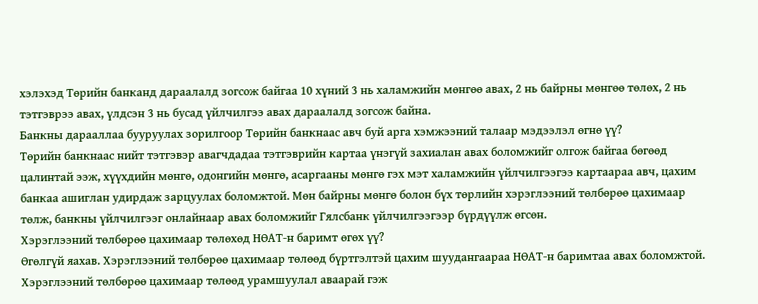хэлэхэд Төрийн банканд дараалалд зогсож байгаа 10 хүний 3 нь халамжийн мөнгөө авах, 2 нь байрны мөнгөө төлөх, 2 нь тэтгэврээ авах, үлдсэн 3 нь бусад үйлчилгээ авах дараалалд зогсож байна.
Банкны дарааллаа бууруулах зорилгоор Төрийн банкнаас авч буй арга хэмжээний талаар мэдээлэл өгнө үү?
Төрийн банкнаас нийт тэтгэвэр авагчдадаа тэтгэврийн картаа үнэгүй захиалан авах боломжийг олгож байгаа бөгөөд цалинтай ээж, хүүхдийн мөнгө, одонгийн мөнгө, асаргааны мөнгө гэх мэт халамжийн үйлчилгээгээ картаараа авч, цахим банкаа ашиглан удирдаж зарцуулах боломжтой. Мөн байрны мөнгө болон бүх төрлийн хэрэглээний төлбөрөө цахимаар төлж, банкны үйлчилгээг онлайнаар авах боломжийг Гялсбанк үйлчилгээгээр бүрдүүлж өгсөн.
Хэрэглээний төлбөрөө цахимаар төлөхөд НӨАТ-н баримт өгөх үү?
Өгөлгүй яахав. Хэрэглээний төлбөрөө цахимаар төлөөд бүртгэлтэй цахим шуудангаараа НӨАТ-н баримтаа авах боломжтой.
Хэрэглээний төлбөрөө цахимаар төлөөд урамшуулал аваарай гэж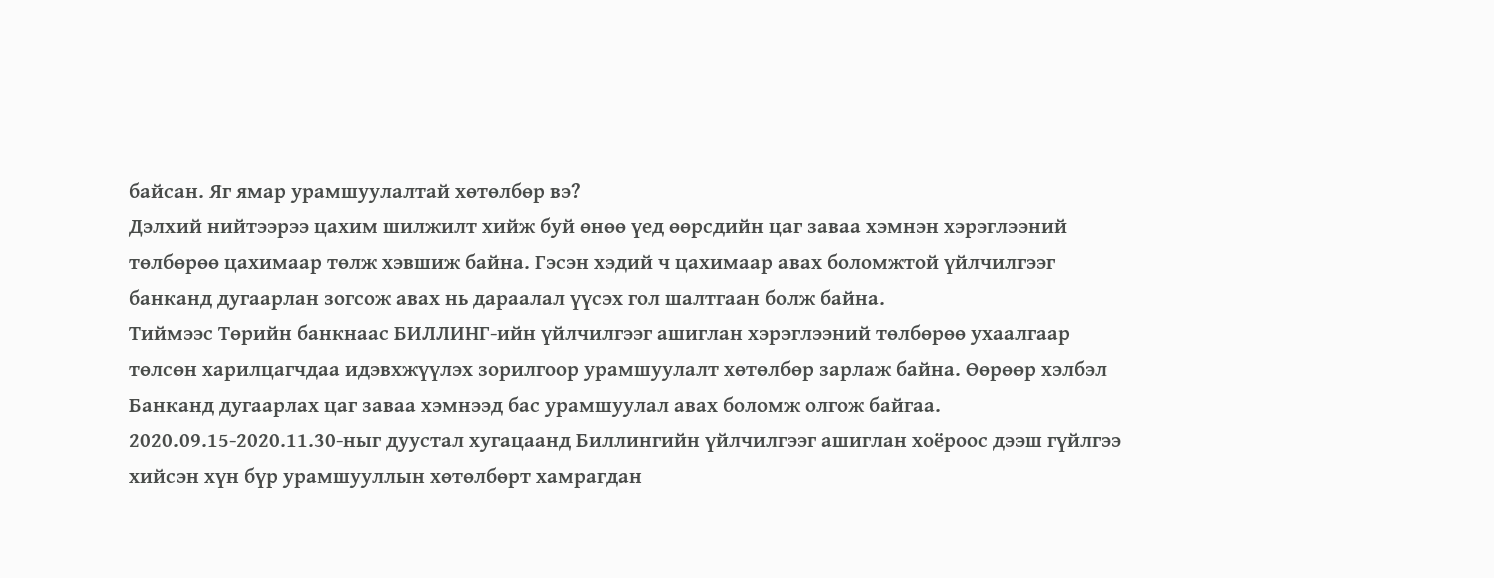байсан. Яг ямар урамшуулалтай хөтөлбөр вэ?
Дэлхий нийтээрээ цахим шилжилт хийж буй өнөө үед өөрсдийн цаг заваа хэмнэн хэрэглээний төлбөрөө цахимаар төлж хэвшиж байна. Гэсэн хэдий ч цахимаар авах боломжтой үйлчилгээг банканд дугаарлан зогсож авах нь дараалал үүсэх гол шалтгаан болж байна.
Тиймээс Төрийн банкнаас БИЛЛИНГ-ийн үйлчилгээг ашиглан хэрэглээний төлбөрөө ухаалгаар төлсөн харилцагчдаа идэвхжүүлэх зорилгоор урамшуулалт хөтөлбөр зарлаж байна. Өөрөөр хэлбэл Банканд дугаарлах цаг заваа хэмнээд бас урамшуулал авах боломж олгож байгаа.
2020.09.15-2020.11.30-ныг дуустал хугацаанд Биллингийн үйлчилгээг ашиглан хоёроос дээш гүйлгээ хийсэн хүн бүр урамшууллын хөтөлбөрт хамрагдан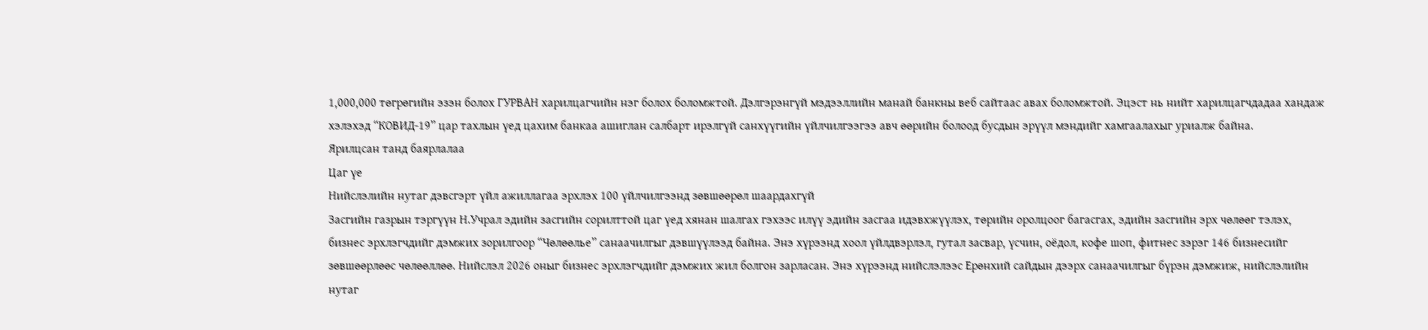1,000,000 төгрөгийн эзэн болох ГУРВАН харилцагчийн нэг болох боломжтой. Дэлгэрэнгүй мэдээллийн манай банкны веб сайтаас авах боломжтой. Эцэст нь нийт харилцагчдадаа хандаж хэлэхэд “КОВИД-19” цар тахлын үед цахим банкаа ашиглан салбарт ирэлгүй санхүүгийн үйлчилгээгээ авч өөрийн болоод бусдын эрүүл мэндийг хамгаалахыг уриалж байна.
Ярилцсан танд баярлалаа
Цаг үе
Нийслэлийн нутаг дэвсгэрт үйл ажиллагаа эрхлэх 100 үйлчилгээнд зөвшөөрөл шаардахгүй
Засгийн газрын тэргүүн Н.Учрал эдийн засгийн сорилттой цаг үед хянан шалгах гэхээс илүү эдийн засгаа идэвхжүүлэх, төрийн оролцоог багасгах, эдийн засгийн эрх чөлөөг тэлэх, бизнес эрхлэгчдийг дэмжих зорилгоор “Чөлөөлье” санаачилгыг дэвшүүлээд байна. Энэ хүрээнд хоол үйлдвэрлэл, гутал засвар, үсчин, оёдол, кофе шоп, фитнес зэрэг 146 бизнесийг зөвшөөрлөөс чөлөөллөө. Нийслэл 2026 оныг бизнес эрхлэгчдийг дэмжих жил болгон зарласан. Энэ хүрээнд нийслэлээс Ерөнхий сайдын дээрх санаачилгыг бүрэн дэмжиж, нийслэлийн нутаг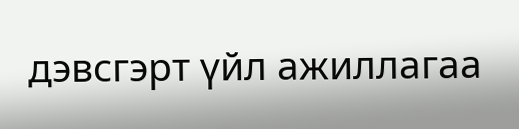дэвсгэрт үйл ажиллагаа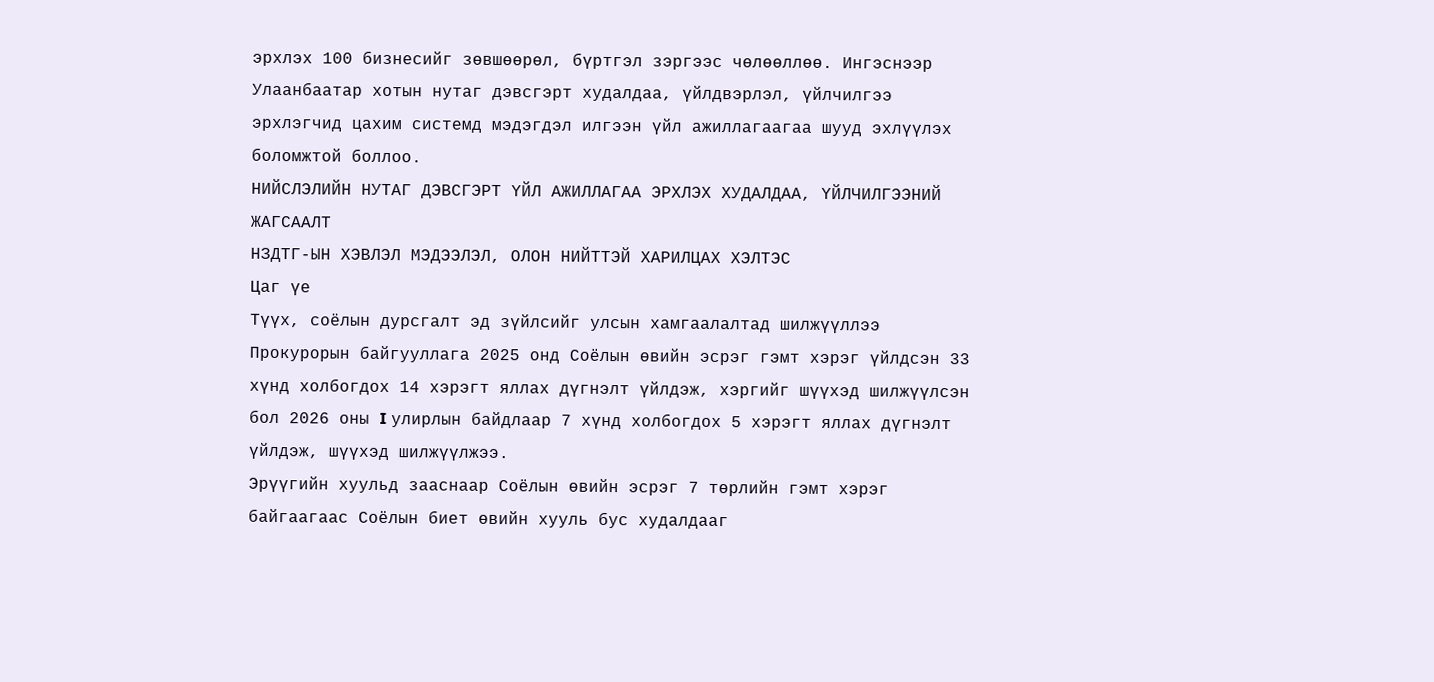эрхлэх 100 бизнесийг зөвшөөрөл, бүртгэл зэргээс чөлөөллөө. Ингэснээр Улаанбаатар хотын нутаг дэвсгэрт худалдаа, үйлдвэрлэл, үйлчилгээ эрхлэгчид цахим системд мэдэгдэл илгээн үйл ажиллагаагаа шууд эхлүүлэх боломжтой боллоо.
НИЙСЛЭЛИЙН НУТАГ ДЭВСГЭРТ ҮЙЛ АЖИЛЛАГАА ЭРХЛЭХ ХУДАЛДАА, ҮЙЛЧИЛГЭЭНИЙ ЖАГСААЛТ
НЗДТГ-ЫН ХЭВЛЭЛ МЭДЭЭЛЭЛ, ОЛОН НИЙТТЭЙ ХАРИЛЦАХ ХЭЛТЭС
Цаг үе
Түүх, соёлын дурсгалт эд зүйлсийг улсын хамгаалалтад шилжүүллээ
Прокурорын байгууллага 2025 онд Соёлын өвийн эсрэг гэмт хэрэг үйлдсэн 33 хүнд холбогдох 14 хэрэгт яллах дүгнэлт үйлдэж, хэргийг шүүхэд шилжүүлсэн бол 2026 оны I улирлын байдлаар 7 хүнд холбогдох 5 хэрэгт яллах дүгнэлт үйлдэж, шүүхэд шилжүүлжээ.
Эрүүгийн хуульд зааснаар Соёлын өвийн эсрэг 7 төрлийн гэмт хэрэг байгаагаас Соёлын биет өвийн хууль бус худалдааг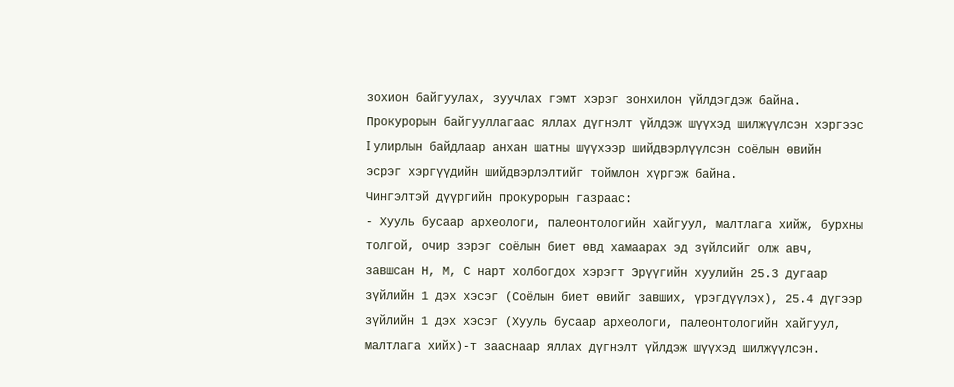зохион байгуулах, зуучлах гэмт хэрэг зонхилон үйлдэгдэж байна.
Прокурорын байгууллагаас яллах дүгнэлт үйлдэж шүүхэд шилжүүлсэн хэргээс I улирлын байдлаар анхан шатны шүүхээр шийдвэрлүүлсэн соёлын өвийн эсрэг хэргүүдийн шийдвэрлэлтийг тоймлон хүргэж байна.
Чингэлтэй дүүргийн прокурорын газраас:
- Хууль бусаар археологи, палеонтологийн хайгуул, малтлага хийж, бурхны толгой, очир зэрэг соёлын биет өвд хамаарах эд зүйлсийг олж авч, завшсан Н, М, С нарт холбогдох хэрэгт Эрүүгийн хуулийн 25.3 дугаар зүйлийн 1 дэх хэсэг (Соёлын биет өвийг завших, үрэгдүүлэх), 25.4 дүгээр зүйлийн 1 дэх хэсэг (Хууль бусаар археологи, палеонтологийн хайгуул, малтлага хийх)-т зааснаар яллах дүгнэлт үйлдэж шүүхэд шилжүүлсэн.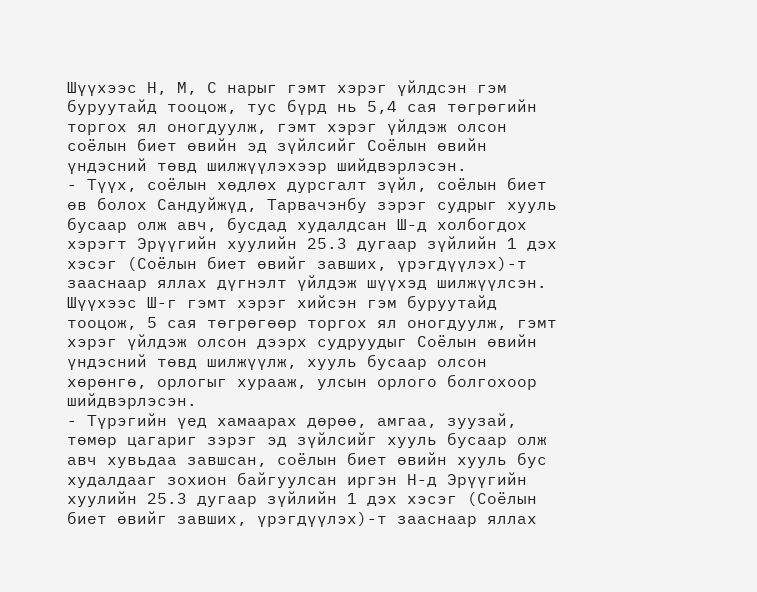Шүүхээс Н, М, С нарыг гэмт хэрэг үйлдсэн гэм буруутайд тооцож, тус бүрд нь 5,4 сая төгрөгийн торгох ял оногдуулж, гэмт хэрэг үйлдэж олсон соёлын биет өвийн эд зүйлсийг Соёлын өвийн үндэсний төвд шилжүүлэхээр шийдвэрлэсэн.
- Түүх, соёлын хөдлөх дурсгалт зүйл, соёлын биет өв болох Сандуйжүд, Тарвачэнбу зэрэг судрыг хууль бусаар олж авч, бусдад худалдсан Ш-д холбогдох хэрэгт Эрүүгийн хуулийн 25.3 дугаар зүйлийн 1 дэх хэсэг (Соёлын биет өвийг завших, үрэгдүүлэх)-т зааснаар яллах дүгнэлт үйлдэж шүүхэд шилжүүлсэн. Шүүхээс Ш-г гэмт хэрэг хийсэн гэм буруутайд тооцож, 5 сая төгрөгөөр торгох ял оногдуулж, гэмт хэрэг үйлдэж олсон дээрх судруудыг Соёлын өвийн үндэсний төвд шилжүүлж, хууль бусаар олсон хөрөнгө, орлогыг хурааж, улсын орлого болгохоор шийдвэрлэсэн.
- Түрэгийн үед хамаарах дөрөө, амгаа, зуузай, төмөр цагариг зэрэг эд зүйлсийг хууль бусаар олж авч хувьдаа завшсан, соёлын биет өвийн хууль бус худалдааг зохион байгуулсан иргэн Н-д Эрүүгийн хуулийн 25.3 дугаар зүйлийн 1 дэх хэсэг (Соёлын биет өвийг завших, үрэгдүүлэх)-т зааснаар яллах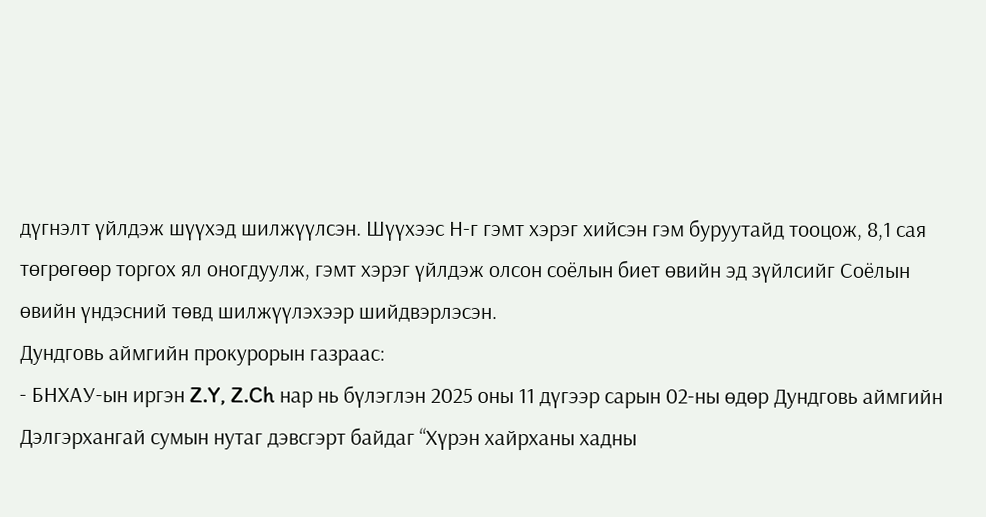дүгнэлт үйлдэж шүүхэд шилжүүлсэн. Шүүхээс Н-г гэмт хэрэг хийсэн гэм буруутайд тооцож, 8,1 сая төгрөгөөр торгох ял оногдуулж, гэмт хэрэг үйлдэж олсон соёлын биет өвийн эд зүйлсийг Соёлын өвийн үндэсний төвд шилжүүлэхээр шийдвэрлэсэн.
Дундговь аймгийн прокурорын газраас:
- БНХАУ-ын иргэн Z.Y, Z.Ch нар нь бүлэглэн 2025 оны 11 дүгээр сарын 02-ны өдөр Дундговь аймгийн Дэлгэрхангай сумын нутаг дэвсгэрт байдаг “Хүрэн хайрханы хадны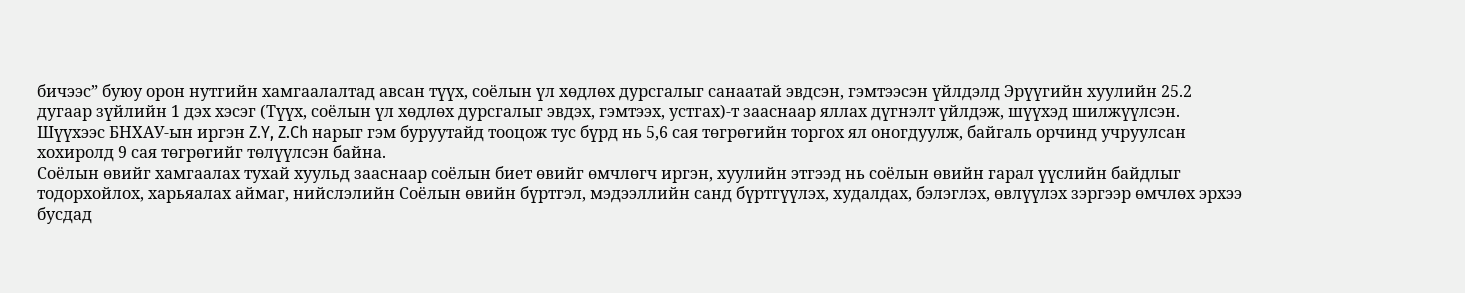бичээс” буюу орон нутгийн хамгаалалтад авсан түүх, соёлын үл хөдлөх дурсгалыг санаатай эвдсэн, гэмтээсэн үйлдэлд Эрүүгийн хуулийн 25.2 дугаар зүйлийн 1 дэх хэсэг (Түүх, соёлын үл хөдлөх дурсгалыг эвдэх, гэмтээх, устгах)-т зааснаар яллах дүгнэлт үйлдэж, шүүхэд шилжүүлсэн. Шүүхээс БНХАУ-ын иргэн Z.Y, Z.Ch нарыг гэм буруутайд тооцож тус бүрд нь 5,6 сая төгрөгийн торгох ял оногдуулж, байгаль орчинд учруулсан хохиролд 9 сая төгрөгийг төлүүлсэн байна.
Соёлын өвийг хамгаалах тухай хуульд зааснаар соёлын биет өвийг өмчлөгч иргэн, хуулийн этгээд нь соёлын өвийн гарал үүслийн байдлыг тодорхойлох, харьяалах аймаг, нийслэлийн Соёлын өвийн бүртгэл, мэдээллийн санд бүртгүүлэх, худалдах, бэлэглэх, өвлүүлэх зэргээр өмчлөх эрхээ бусдад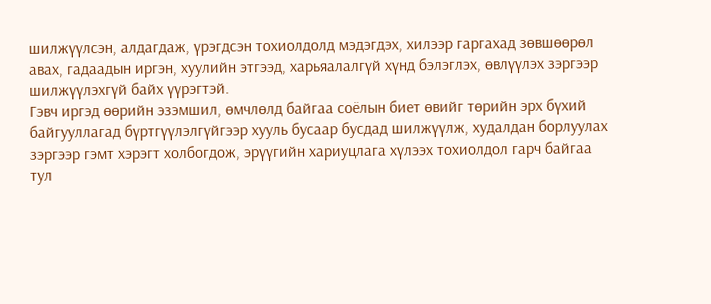шилжүүлсэн, алдагдаж, үрэгдсэн тохиолдолд мэдэгдэх, хилээр гаргахад зөвшөөрөл авах, гадаадын иргэн, хуулийн этгээд, харьяалалгүй хүнд бэлэглэх, өвлүүлэх зэргээр шилжүүлэхгүй байх үүрэгтэй.
Гэвч иргэд өөрийн эзэмшил, өмчлөлд байгаа соёлын биет өвийг төрийн эрх бүхий байгууллагад бүртгүүлэлгүйгээр хууль бусаар бусдад шилжүүлж, худалдан борлуулах зэргээр гэмт хэрэгт холбогдож, эрүүгийн хариуцлага хүлээх тохиолдол гарч байгаа тул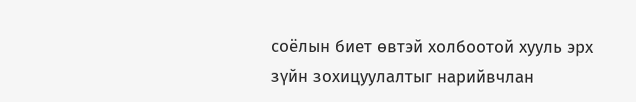соёлын биет өвтэй холбоотой хууль эрх зүйн зохицуулалтыг нарийвчлан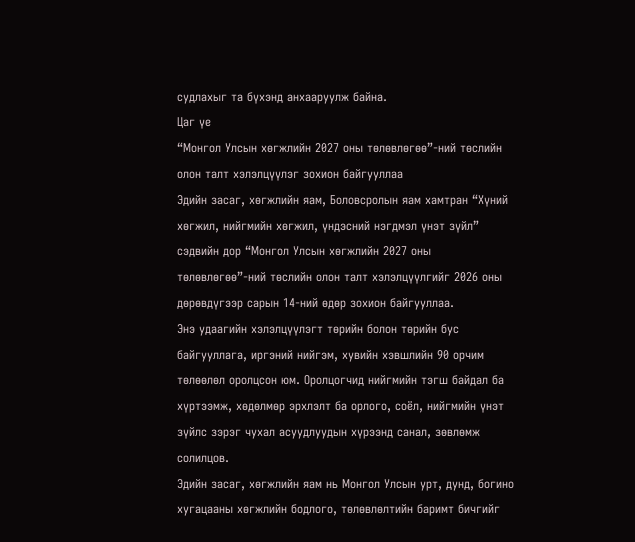судлахыг та бүхэнд анхааруулж байна.
Цаг үе
“Монгол Улсын хөгжлийн 2027 оны төлөвлөгөө”-ний төслийн олон талт хэлэлцүүлэг зохион байгууллаа
Эдийн засаг, хөгжлийн яам, Боловсролын яам хамтран “Хүний хөгжил, нийгмийн хөгжил, үндэсний нэгдмэл үнэт зүйл” сэдвийн дор “Монгол Улсын хөгжлийн 2027 оны төлөвлөгөө”-ний төслийн олон талт хэлэлцүүлгийг 2026 оны дөрөвдүгээр сарын 14-ний өдөр зохион байгууллаа.
Энэ удаагийн хэлэлцүүлэгт төрийн болон төрийн бус байгууллага, иргэний нийгэм, хувийн хэвшлийн 90 орчим төлөөлөл оролцсон юм. Оролцогчид нийгмийн тэгш байдал ба хүртээмж, хөдөлмөр эрхлэлт ба орлого, соёл, нийгмийн үнэт зүйлс зэрэг чухал асуудлуудын хүрээнд санал, зөвлөмж солилцов.
Эдийн засаг, хөгжлийн яам нь Монгол Улсын урт, дунд, богино хугацааны хөгжлийн бодлого, төлөвлөлтийн баримт бичгийг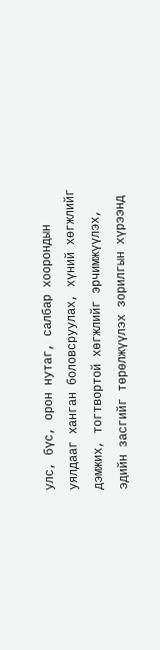улс, бүс, орон нутаг, салбар хоорондын уялдааг ханган боловсруулах, хүний хөгжлийг дэмжих, тогтвортой хөгжлийг эрчимжүүлэх, эдийн засгийг төрөлжүүлэх зорилгын хүрээнд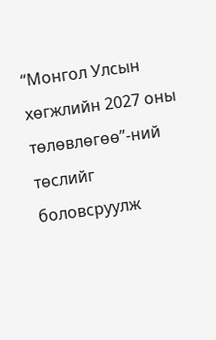“Монгол Улсын хөгжлийн 2027 оны төлөвлөгөө”-ний төслийг боловсруулж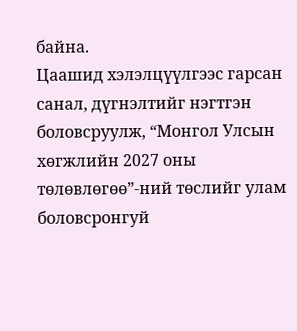байна.
Цаашид хэлэлцүүлгээс гарсан санал, дүгнэлтийг нэгтгэн боловсруулж, “Монгол Улсын хөгжлийн 2027 оны төлөвлөгөө”-ний төслийг улам боловсронгуй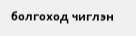болгоход чиглэн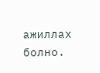ажиллах болно.